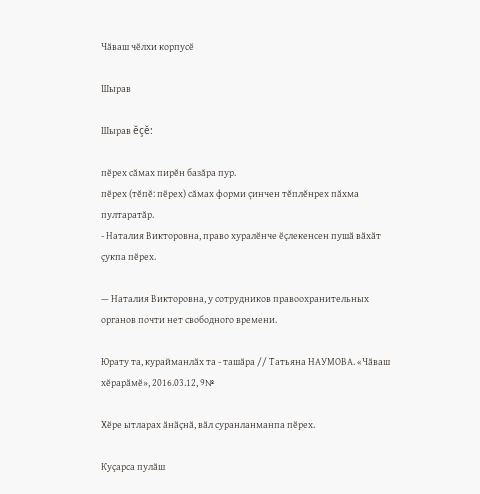Чӑваш чӗлхи корпусӗ

Шырав

Шырав ĕçĕ:

пӗрех сăмах пирĕн базăра пур.
пӗрех (тĕпĕ: пӗрех) сăмах форми çинчен тĕплĕнрех пăхма пултаратăр.
- Наталия Викторовна, право хуралӗнче ӗҫлекенсен пушӑ вӑхӑт ҫукпа пӗрех.

— Наталия Викторовна, у сотрудников правоохранительных органов почти нет свободного времени.

Юрату та, курайманлӑх та - ташӑра // Татьяна НАУМОВА. «Чӑваш хӗрарӑмӗ», 2016.03.12, 9№

Хӗре ытларах ӑнӑҫнӑ, вӑл суранланманпа пӗрех.

Куҫарса пулӑш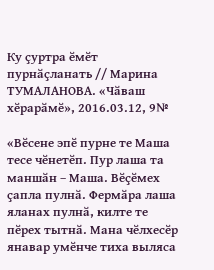Ку ҫуртра ӗмӗт пурнӑҫланать // Марина ТУМАЛАНОВА. «Чӑваш хӗрарӑмӗ», 2016.03.12, 9№

«Вӗсене эпӗ пурне те Маша тесе чӗнетӗп. Пур лаша та маншӑн – Маша. Вӗҫӗмех ҫапла пулнӑ. Фермӑра лаша яланах пулнӑ, килте те пӗрех тытнӑ. Мана чӗлхесӗр янавар умӗнче тиха выляса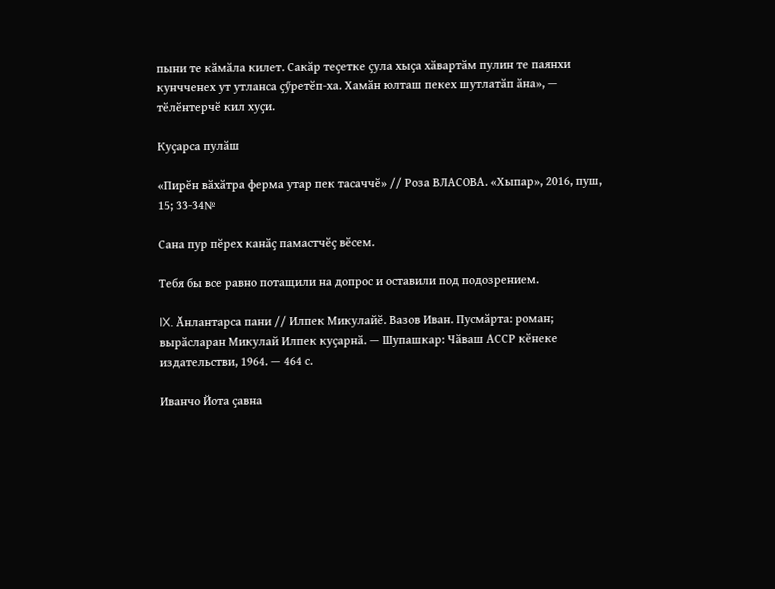пыни те кӑмӑла килет. Сакӑр теҫетке ҫула хыҫа хӑвартӑм пулин те паянхи кунчченех ут утланса ҫӳретӗп-ха. Хамӑн юлташ пекех шутлатӑп ӑна», — тӗлӗнтерчӗ кил хуҫи.

Куҫарса пулӑш

«Пирӗн вӑхӑтра ферма утар пек тасаччӗ» // Роза ВЛАСОВА. «Хыпар», 2016, пуш, 15; 33-34№

Сана пур пӗрех канӑҫ памастчӗҫ вӗсем.

Тебя бы все равно потащили на допрос и оставили под подозрением.

IX. Ӑнлантарса пани // Илпек Микулайӗ. Вазов Иван. Пусмӑрта: роман; вырӑсларан Микулай Илпек куҫарнӑ. — Шупашкар: Чӑваш АССР кӗнеке издательстви, 1964. — 464 с.

Иванчо Йота ҫавна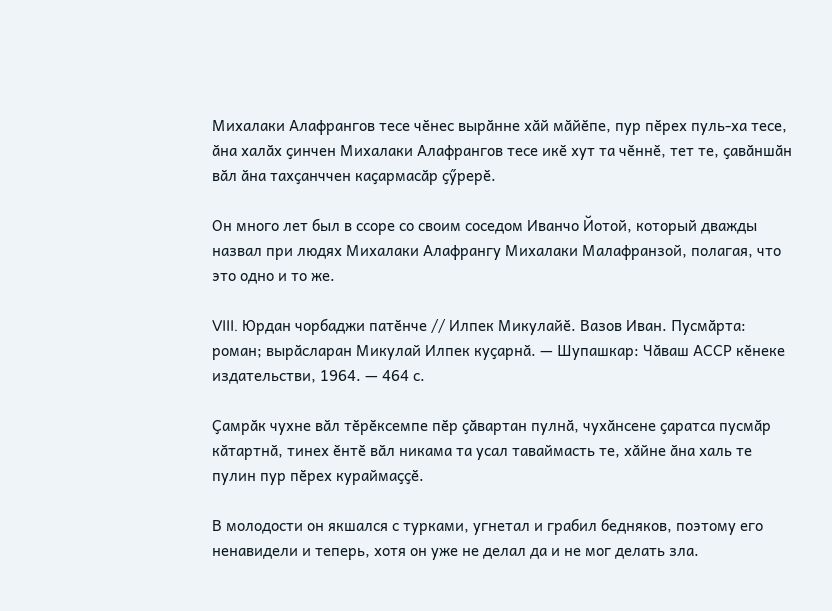Михалаки Алафрангов тесе чӗнес вырӑнне хӑй мӑйӗпе, пур пӗрех пуль-ха тесе, ӑна халӑх ҫинчен Михалаки Алафрангов тесе икӗ хут та чӗннӗ, тет те, ҫавӑншӑн вӑл ӑна тахҫанччен каҫармасӑр ҫӳрерӗ.

Он много лет был в ссоре со своим соседом Иванчо Йотой, который дважды назвал при людях Михалаки Алафрангу Михалаки Малафранзой, полагая, что это одно и то же.

VIII. Юрдан чорбаджи патӗнче // Илпек Микулайӗ. Вазов Иван. Пусмӑрта: роман; вырӑсларан Микулай Илпек куҫарнӑ. — Шупашкар: Чӑваш АССР кӗнеке издательстви, 1964. — 464 с.

Ҫамрӑк чухне вӑл тӗрӗксемпе пӗр ҫӑвартан пулнӑ, чухӑнсене ҫаратса пусмӑр кӑтартнӑ, тинех ӗнтӗ вӑл никама та усал таваймасть те, хӑйне ӑна халь те пулин пур пӗрех кураймаҫҫӗ.

В молодости он якшался с турками, угнетал и грабил бедняков, поэтому его ненавидели и теперь, хотя он уже не делал да и не мог делать зла.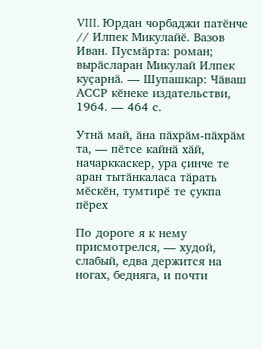VIII. Юрдан чорбаджи патӗнче // Илпек Микулайӗ. Вазов Иван. Пусмӑрта: роман; вырӑсларан Микулай Илпек куҫарнӑ. — Шупашкар: Чӑваш АССР кӗнеке издательстви, 1964. — 464 с.

Утнӑ май, ӑна пӑхрӑм-пӑхрӑм та, — пӗтсе кайнӑ хӑй, начарккаскер, ура ҫинче те аран тытӑнкаласа тӑрать мӗскӗн, тумтирӗ те ҫукпа пӗрех

По дороге я к нему присмотрелся, — худой, слабый, едва держится на ногах, бедняга, и почти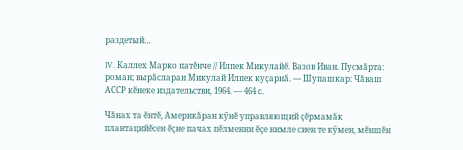раздетый…

IV. Каллех Марко патӗнче // Илпек Микулайӗ. Вазов Иван. Пусмӑрта: роман; вырӑсларан Микулай Илпек куҫарнӑ. — Шупашкар: Чӑваш АССР кӗнеке издательстви, 1964. — 464 с.

Чӑнах та ӗнтӗ, Америкӑран кӳнӗ управляющий ҫӗрмамӑк плантацийӗсен ӗҫне пачах пӗлменни ӗҫе нимле сиен те кӳмен, мӗншӗн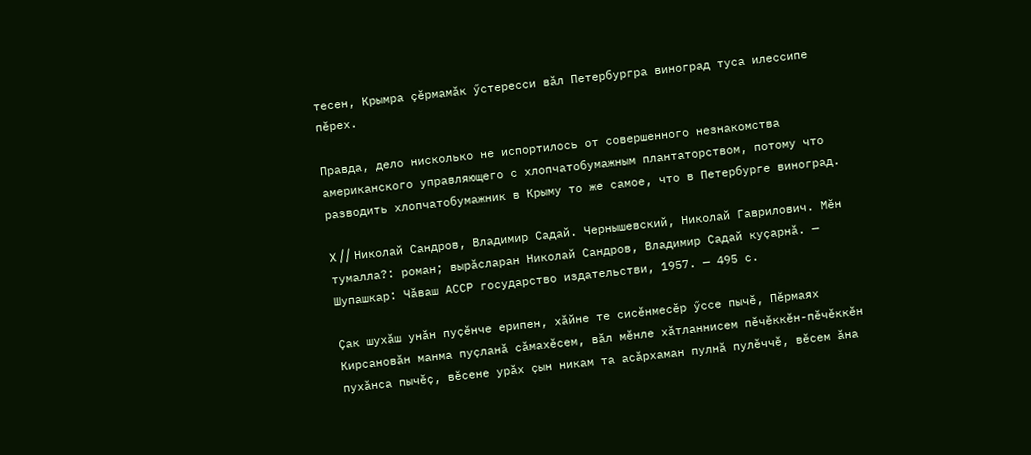тесен, Крымра ҫӗрмамӑк ӳстересси вӑл Петербургра виноград туса илессипе пӗрех.

Правда, дело нисколько не испортилось от совершенного незнакомства американского управляющего с хлопчатобумажным плантаторством, потому что разводить хлопчатобумажник в Крыму то же самое, что в Петербурге виноград.

X // Николай Сандров, Владимир Садай. Чернышевский, Николай Гаврилович. Мӗн тумалла?: роман; вырӑсларан Николай Сандров, Владимир Садай куҫарнӑ. — Шупашкар: Чӑваш АССР государство издательстви, 1957. — 495 с.

Ҫак шухӑш унӑн пуҫӗнче ерипен, хӑйне те сисӗнмесӗр ӳссе пычӗ, Пӗрмаях Кирсановӑн манма пуҫланӑ сӑмахӗсем, вӑл мӗнле хӑтланнисем пӗчӗккӗн-пӗчӗккӗн пухӑнса пычӗҫ, вӗсене урӑх ҫын никам та асӑрхаман пулнӑ пулӗччӗ, вӗсем ӑна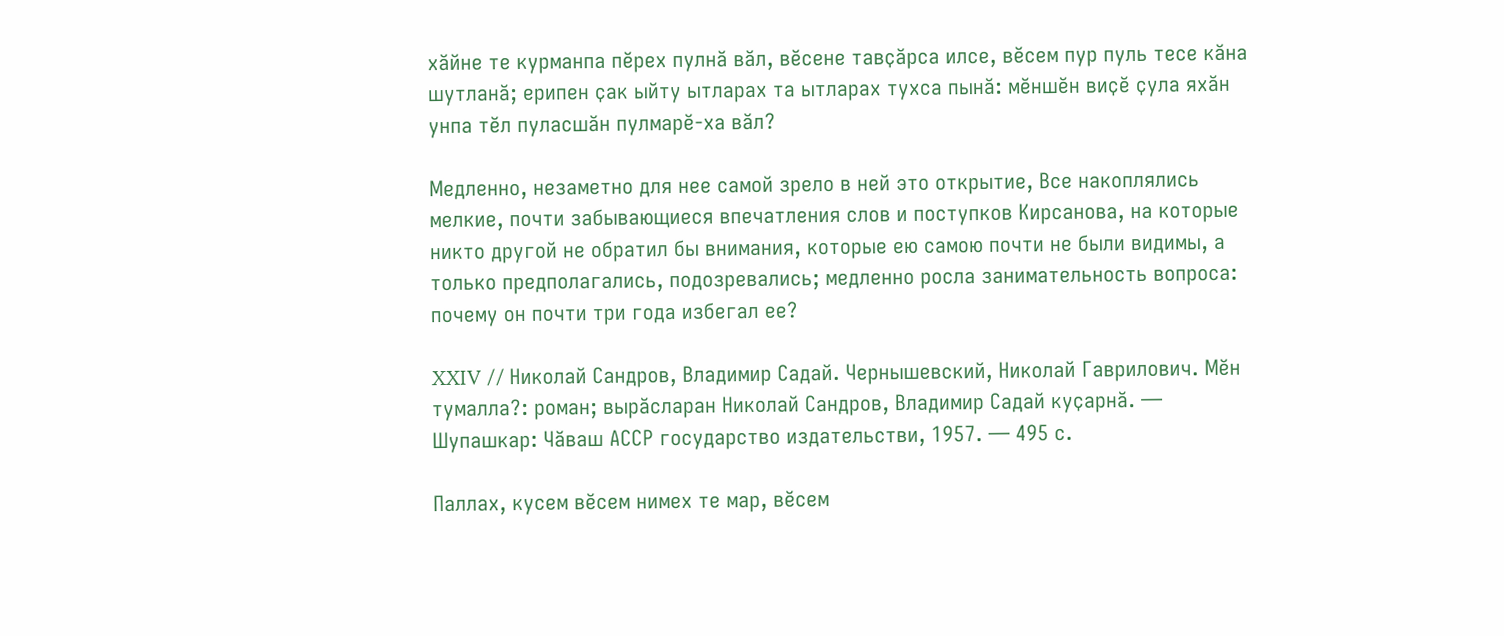хӑйне те курманпа пӗрех пулнӑ вӑл, вӗсене тавҫӑрса илсе, вӗсем пур пуль тесе кӑна шутланӑ; ерипен ҫак ыйту ытларах та ытларах тухса пынӑ: мӗншӗн виҫӗ ҫула яхӑн унпа тӗл пуласшӑн пулмарӗ-ха вӑл?

Медленно, незаметно для нее самой зрело в ней это открытие, Все накоплялись мелкие, почти забывающиеся впечатления слов и поступков Кирсанова, на которые никто другой не обратил бы внимания, которые ею самою почти не были видимы, а только предполагались, подозревались; медленно росла занимательность вопроса: почему он почти три года избегал ее?

XXIV // Николай Сандров, Владимир Садай. Чернышевский, Николай Гаврилович. Мӗн тумалла?: роман; вырӑсларан Николай Сандров, Владимир Садай куҫарнӑ. — Шупашкар: Чӑваш АССР государство издательстви, 1957. — 495 с.

Паллах, кусем вӗсем нимех те мар, вӗсем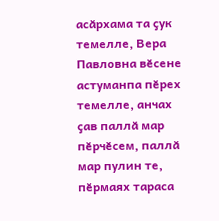асӑрхама та ҫук темелле, Вера Павловна вӗсене астуманпа пӗрех темелле, анчах ҫав паллӑ мар пӗрчӗсем, паллӑ мар пулин те, пӗрмаях тараса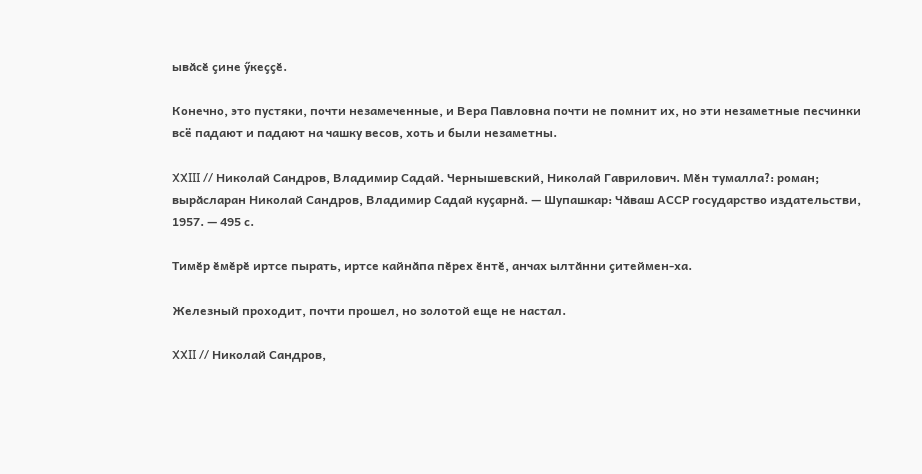ывӑсӗ ҫине ӳкеҫҫӗ.

Конечно, это пустяки, почти незамеченные, и Вера Павловна почти не помнит их, но эти незаметные песчинки всё падают и падают на чашку весов, хоть и были незаметны.

XXIII // Николай Сандров, Владимир Садай. Чернышевский, Николай Гаврилович. Мӗн тумалла?: роман; вырӑсларан Николай Сандров, Владимир Садай куҫарнӑ. — Шупашкар: Чӑваш АССР государство издательстви, 1957. — 495 с.

Тимӗр ӗмӗрӗ иртсе пырать, иртсе кайнӑпа пӗрех ӗнтӗ, анчах ылтӑнни ҫитеймен-ха.

Железный проходит, почти прошел, но золотой еще не настал.

XXII // Николай Сандров,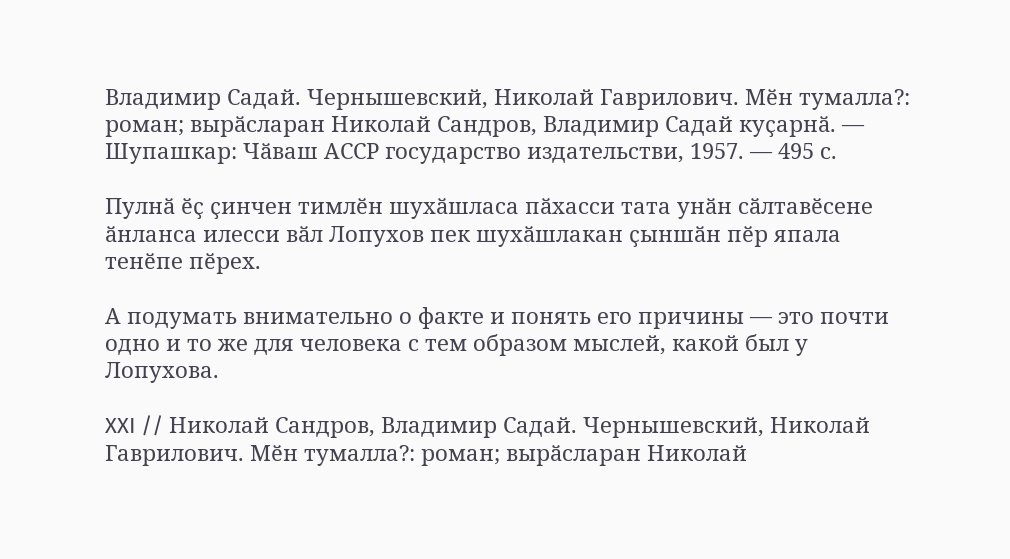Владимир Садай. Чернышевский, Николай Гаврилович. Мӗн тумалла?: роман; вырӑсларан Николай Сандров, Владимир Садай куҫарнӑ. — Шупашкар: Чӑваш АССР государство издательстви, 1957. — 495 с.

Пулнӑ ӗҫ ҫинчен тимлӗн шухӑшласа пӑхасси тата унӑн сӑлтавӗсене ӑнланса илесси вӑл Лопухов пек шухӑшлакан ҫыншӑн пӗр япала тенӗпе пӗрех.

А подумать внимательно о факте и понять его причины — это почти одно и то же для человека с тем образом мыслей, какой был у Лопухова.

XXI // Николай Сандров, Владимир Садай. Чернышевский, Николай Гаврилович. Мӗн тумалла?: роман; вырӑсларан Николай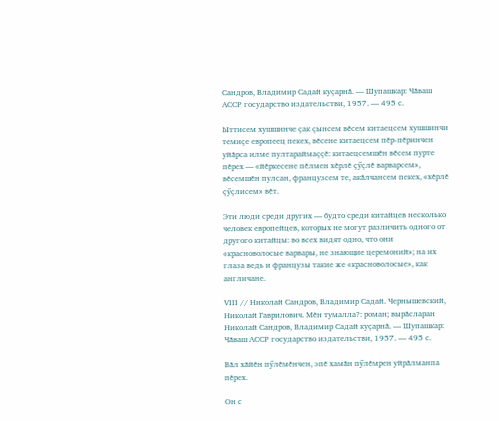Сандров, Владимир Садай куҫарнӑ. — Шупашкар: Чӑваш АССР государство издательстви, 1957. — 495 с.

Ыттисем хушшинче ҫак ҫынсем вӗсем китаецсем хушшинчи темиҫе европеец пекех, вӗсене китаецсем пӗр-пӗринчен уйӑрса илме пултараймаҫҫӗ: китаецсемшӗн вӗсем пурте пӗрех — «йӗркесене пӗлмен хӗрлӗ ҫӳҫлӗ варварсем», вӗсемшӗн пулсан, французсем те, акӑлчансем пекех, «хӗрлӗ ҫӳҫлисем» вӗт.

Эти люди среди других — будто среди китайцев несколько человек европейцев, которых не могут различить одного от другого китайцы: во всех видят одно, что они «красноволосые варвары, не знающие церемоний»; на их глаза ведь и французы такие же «красноволосые», как англичане.

VIII // Николай Сандров, Владимир Садай. Чернышевский, Николай Гаврилович. Мӗн тумалла?: роман; вырӑсларан Николай Сандров, Владимир Садай куҫарнӑ. — Шупашкар: Чӑваш АССР государство издательстви, 1957. — 495 с.

Вӑл хӑйӗн пӳлӗмӗнчен, эпӗ хамӑн пӳлӗмрен уйрӑлманпа пӗрех.

Он с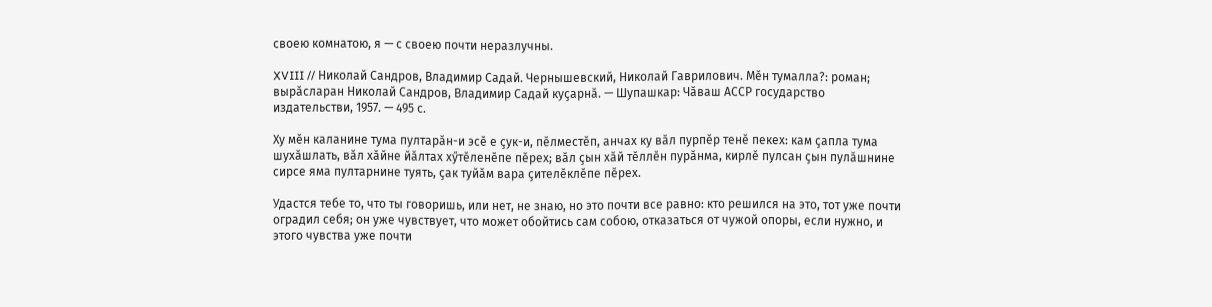своею комнатою, я — с своею почти неразлучны.

XVIII // Николай Сандров, Владимир Садай. Чернышевский, Николай Гаврилович. Мӗн тумалла?: роман; вырӑсларан Николай Сандров, Владимир Садай куҫарнӑ. — Шупашкар: Чӑваш АССР государство издательстви, 1957. — 495 с.

Ху мӗн каланине тума пултарӑн-и эсӗ е ҫук-и, пӗлместӗп, анчах ку вӑл пурпӗр тенӗ пекех: кам ҫапла тума шухӑшлать, вӑл хӑйне йӑлтах хӳтӗленӗпе пӗрех; вӑл ҫын хӑй тӗллӗн пурӑнма, кирлӗ пулсан ҫын пулӑшнине сирсе яма пултарнине туять, ҫак туйӑм вара ҫителӗклӗпе пӗрех.

Удастся тебе то, что ты говоришь, или нет, не знаю, но это почти все равно: кто решился на это, тот уже почти оградил себя; он уже чувствует, что может обойтись сам собою, отказаться от чужой опоры, если нужно, и этого чувства уже почти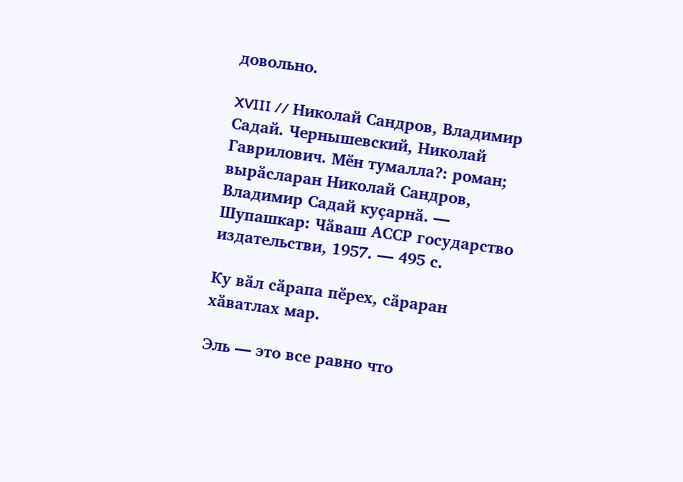довольно.

XVIII // Николай Сандров, Владимир Садай. Чернышевский, Николай Гаврилович. Мӗн тумалла?: роман; вырӑсларан Николай Сандров, Владимир Садай куҫарнӑ. — Шупашкар: Чӑваш АССР государство издательстви, 1957. — 495 с.

Ку вӑл сӑрапа пӗрех, сӑраран хӑватлах мар.

Эль — это все равно что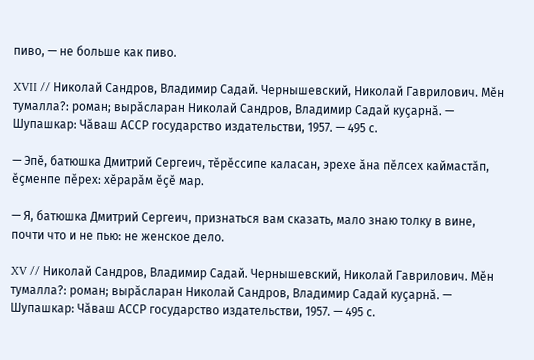пиво, — не больше как пиво.

XVII // Николай Сандров, Владимир Садай. Чернышевский, Николай Гаврилович. Мӗн тумалла?: роман; вырӑсларан Николай Сандров, Владимир Садай куҫарнӑ. — Шупашкар: Чӑваш АССР государство издательстви, 1957. — 495 с.

— Эпӗ, батюшка Дмитрий Сергеич, тӗрӗссипе каласан, эрехе ӑна пӗлсех каймастӑп, ӗҫменпе пӗрех: хӗрарӑм ӗҫӗ мар.

— Я, батюшка Дмитрий Сергеич, признаться вам сказать, мало знаю толку в вине, почти что и не пью: не женское дело.

XV // Николай Сандров, Владимир Садай. Чернышевский, Николай Гаврилович. Мӗн тумалла?: роман; вырӑсларан Николай Сандров, Владимир Садай куҫарнӑ. — Шупашкар: Чӑваш АССР государство издательстви, 1957. — 495 с.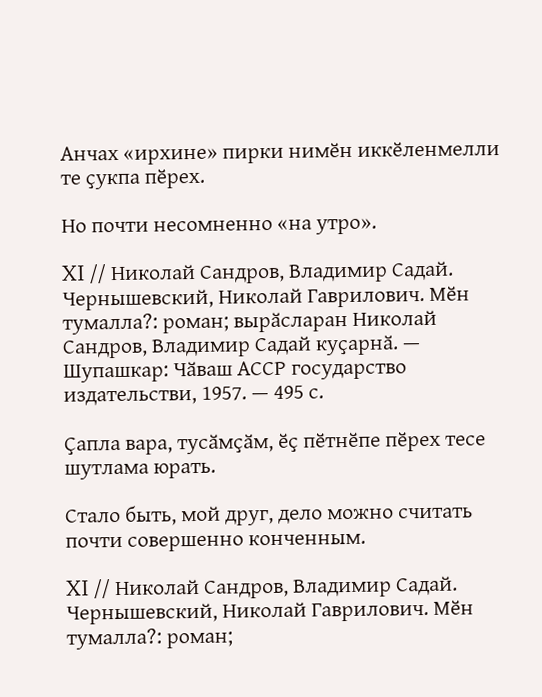Анчах «ирхине» пирки нимӗн иккӗленмелли те ҫукпа пӗрех.

Но почти несомненно «на утро».

XI // Николай Сандров, Владимир Садай. Чернышевский, Николай Гаврилович. Мӗн тумалла?: роман; вырӑсларан Николай Сандров, Владимир Садай куҫарнӑ. — Шупашкар: Чӑваш АССР государство издательстви, 1957. — 495 с.

Ҫапла вара, тусӑмҫӑм, ӗҫ пӗтнӗпе пӗрех тесе шутлама юрать.

Стало быть, мой друг, дело можно считать почти совершенно конченным.

XI // Николай Сандров, Владимир Садай. Чернышевский, Николай Гаврилович. Мӗн тумалла?: роман;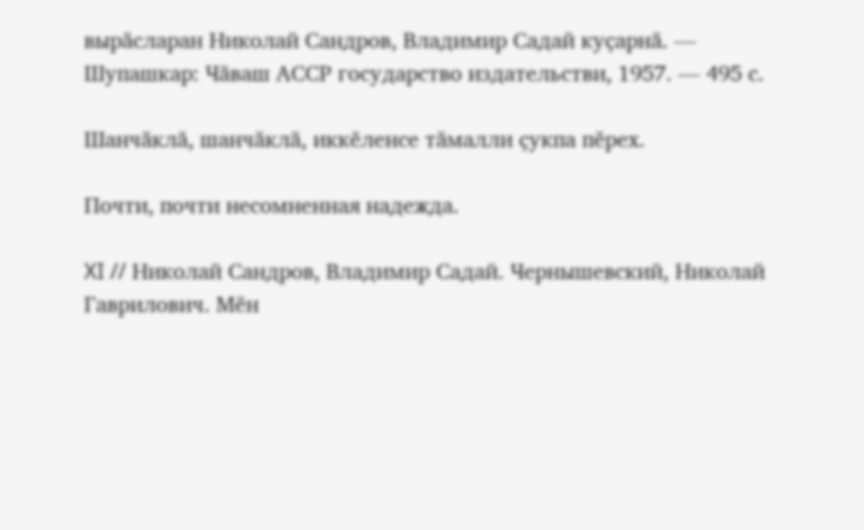вырӑсларан Николай Сандров, Владимир Садай куҫарнӑ. — Шупашкар: Чӑваш АССР государство издательстви, 1957. — 495 с.

Шанчӑклӑ, шанчӑклӑ, иккӗленсе тӑмалли ҫукпа пӗрех.

Почти, почти несомненная надежда.

XI // Николай Сандров, Владимир Садай. Чернышевский, Николай Гаврилович. Мӗн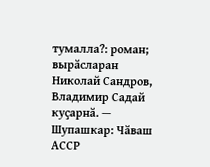тумалла?: роман; вырӑсларан Николай Сандров, Владимир Садай куҫарнӑ. — Шупашкар: Чӑваш АССР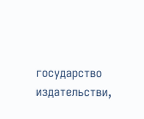государство издательстви,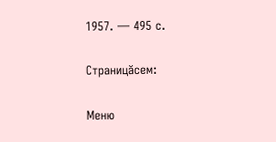1957. — 495 с.

Страницăсем:

Меню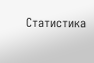Статистика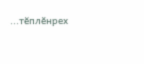...тĕплӗнрех